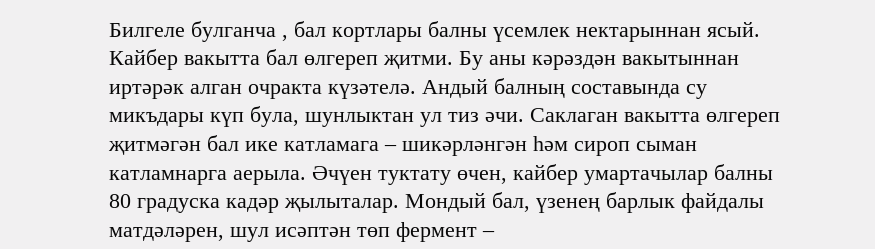Билгеле булганча , бал кортлары балны үсемлек нектарыннан ясый. Кайбер вакытта бал өлгереп җитми. Бу аны кәрәздән вакытыннан иртәрәк алган очракта күзәтелә. Андый балның составында су микъдары күп була, шунлыктан ул тиз әчи. Саклаган вакытта өлгереп җитмәгән бал ике катламага – шикәрләнгән һәм сироп сыман катламнарга аерыла. Әчүен туктату өчен, кайбер умартачылар балны 80 градуска кадәр җылыталар. Мондый бал, үзенең барлык файдалы матдәләрен, шул исәптән төп фермент –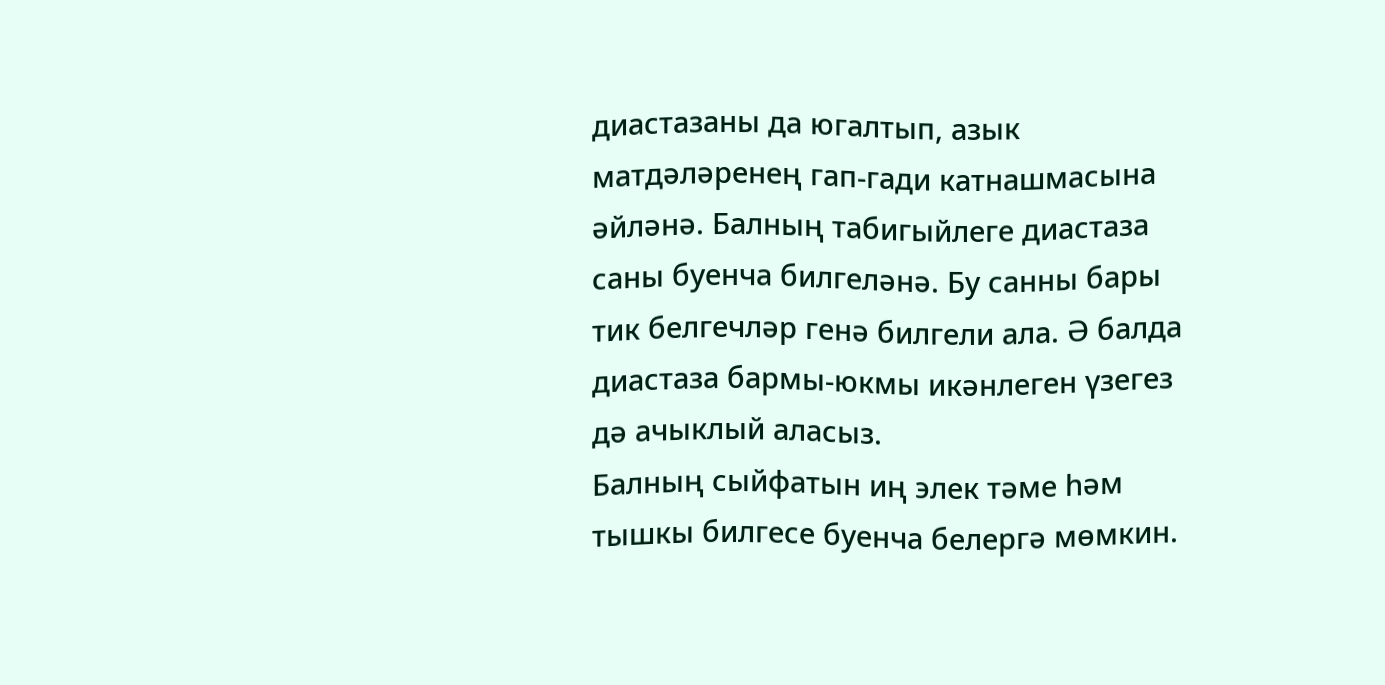диастазаны да югалтып, азык матдәләренең гап-гади катнашмасына әйләнә. Балның табигыйлеге диастаза саны буенча билгеләнә. Бу санны бары тик белгечләр генә билгели ала. Ә балда диастаза бармы-юкмы икәнлеген үзегез дә ачыклый аласыз.
Балның сыйфатын иң элек тәме һәм тышкы билгесе буенча белергә мөмкин.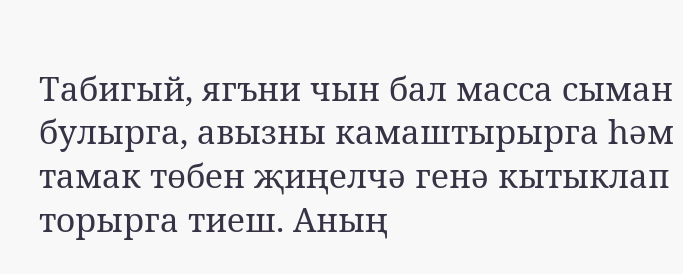Табигый, ягъни чын бал масса сыман булырга, авызны камаштырырга һәм тамак төбен җиңелчә генә кытыклап торырга тиеш. Аның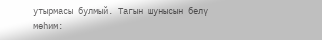утырмасы булмый. Тагын шунысын белү мөһим: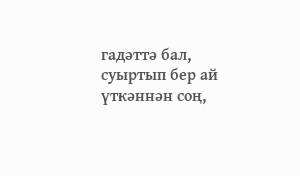гадәттә бал, суыртып бер ай үткәннән соң,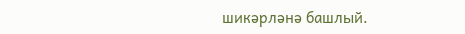шикәрләнә башлый.